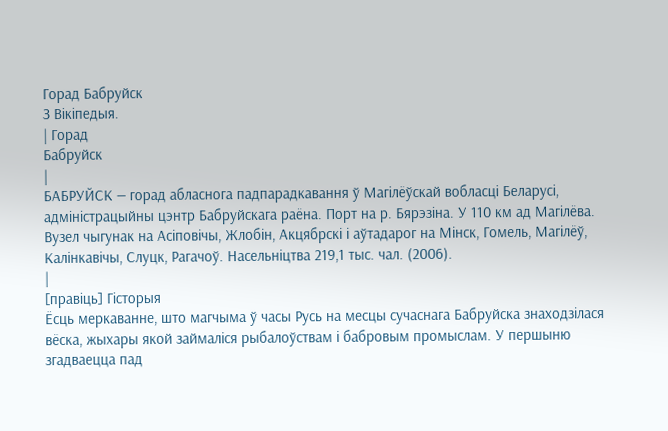Горад Бабруйск
З Вікіпедыя.
| Горад
Бабруйск
|
БАБРУЙСК — горад абласнога падпарадкавання ў Магілёўскай вобласці Беларусі, адміністрацыйны цэнтр Бабруйскага раёна. Порт на р. Бярэзіна. У 110 км ад Магілёва. Вузел чыгунак на Асіповічы, Жлобін, Акцябрскі і аўтадарог на Мінск, Гомель, Магілёў, Калінкавічы, Слуцк, Рагачоў. Насельніцтва 219,1 тыс. чал. (2006).
|
[правіць] Гісторыя
Ёсць меркаванне, што магчыма ў часы Русь на месцы сучаснага Бабруйска знаходзілася вёска, жыхары якой займаліся рыбалоўствам і бабровым промыслам. У першыню згадваецца пад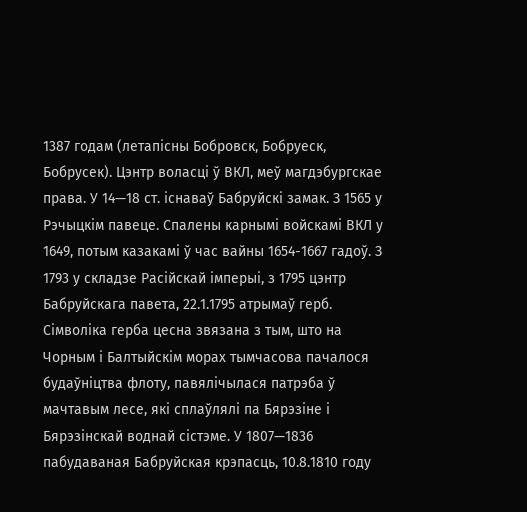1387 годам (летапісны Бобровск, Бобруеск, Бобрусек). Цэнтр воласці ў ВКЛ, меў магдэбургскае права. У 14—18 ст. існаваў Бабруйскі замак. З 1565 у Рэчыцкім павеце. Спалены карнымі войскамі ВКЛ у 1649, потым казакамі ў час вайны 1654-1667 гадоў. З 1793 у складзе Расійскай імперыі, з 1795 цэнтр Бабруйскага павета, 22.1.1795 атрымаў герб. Сімволіка герба цесна звязана з тым, што на Чорным і Балтыйскім морах тымчасова пачалося будаўніцтва флоту, павялічылася патрэба ў мачтавым лесе, які сплаўлялі па Бярэзіне і Бярэзінскай воднай сістэме. У 1807—1836 пабудаваная Бабруйская крэпасць, 10.8.1810 году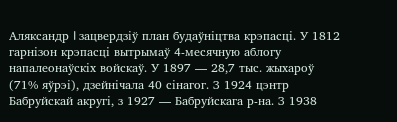Аляксандр I зацвердзіў план будаўніцтва крэпасці. У 1812 гарнізон крэпасці вытрымаў 4-месячную аблогу напалеонаўскіх войскаў. У 1897 — 28,7 тыс. жыхароў (71% яўрэі), дзейнічала 40 сінагог. З 1924 цэнтр Бабруйскай акругі, з 1927 — Бабруйскага р-на. З 1938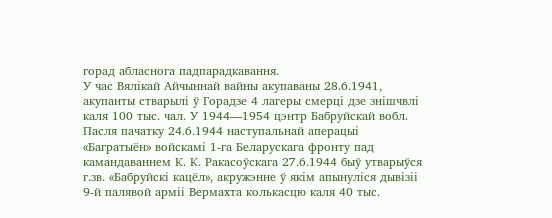горад абласнога падпарадкавання.
У час Вялікай Айчыннай вайны акупаваны 28.6.1941, акупанты стварылі ў Горадзе 4 лагеры смерці дзе знішчвлі каля 100 тыс. чал. У 1944—1954 цэнтр Бабруйскай вобл. Пасля пачатку 24.6.1944 наступальнай аперацыі «Багратыён» войскамі 1-га Беларускага фронту пад камандаваннем К. К. Ракасоўскага 27.6.1944 быў утварыўся г.зв. «Бабруйскі кацёл», акружэнне ў якім апынуліся дывізіі 9-й палявой арміі Вермахта колькасцю каля 40 тыс.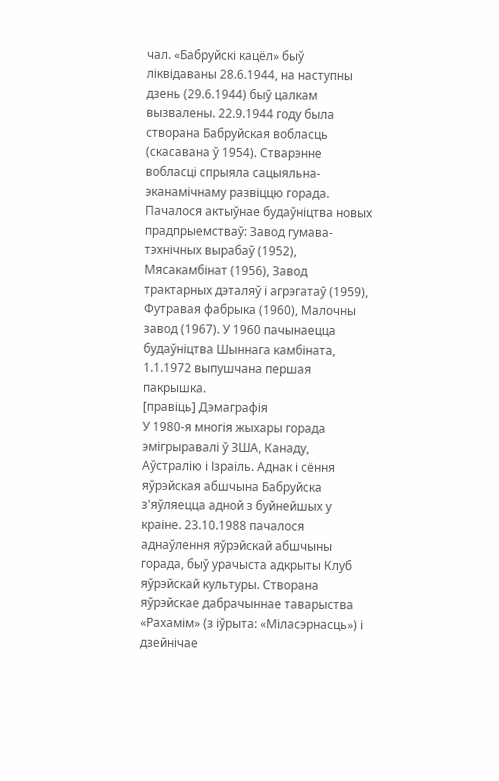чал. «Бабруйскі кацёл» быў ліквідаваны 28.6.1944, на наступны дзень (29.6.1944) быў цалкам вызвалены. 22.9.1944 году была створана Бабруйская вобласць (скасавана ў 1954). Стварэнне вобласці спрыяла сацыяльна-эканамічнаму развіццю горада. Пачалося актыўнае будаўніцтва новых прадпрыемстваў: Завод гумава-тэхнічных вырабаў (1952), Мясакамбінат (1956), Завод трактарных дэталяў і агрэгатаў (1959), Футравая фабрыка (1960), Малочны завод (1967). У 1960 пачынаецца будаўніцтва Шыннага камбіната, 1.1.1972 выпушчана першая пакрышка.
[правіць] Дэмаграфія
У 1980-я многія жыхары горада эмігрыравалі ў ЗША, Канаду, Аўстралію і Ізраіль. Аднак і сёння яўрэйская абшчына Бабруйска з'яўляецца адной з буйнейшых у краіне. 23.10.1988 пачалося аднаўлення яўрэйскай абшчыны горада, быў урачыста адкрыты Клуб яўрэйскай культуры. Створана яўрэйскае дабрачыннае таварыства «Рахамім» (з іўрыта: «Міласэрнасць») і дзейнічае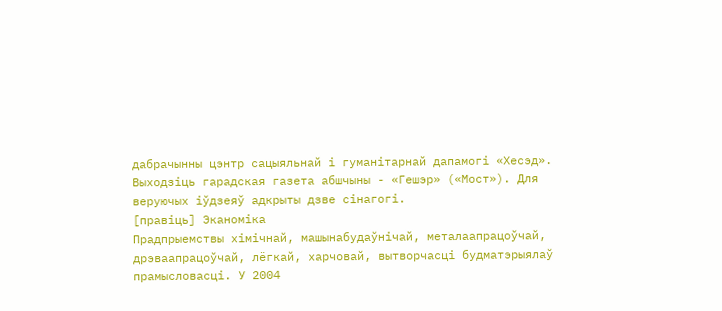дабрачынны цэнтр сацыяльнай і гуманітарнай дапамогі «Хесэд». Выходзіць гарадская газета абшчыны - «Гешэр» («Мост»). Для веруючых іўдзеяў адкрыты дзве сінагогі.
[правіць] Эканоміка
Прадпрыемствы хімічнай, машынабудаўнічай, металаапрацоўчай, дрэваапрацоўчай, лёгкай, харчовай, вытворчасці будматэрыялаў прамысловасці. У 2004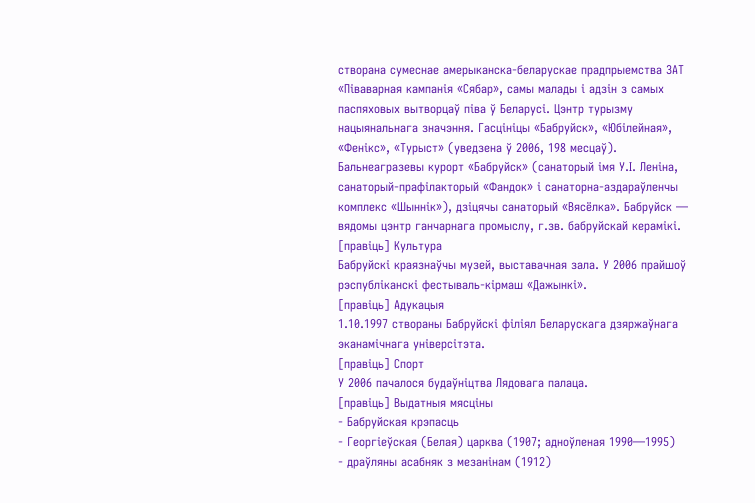створана сумеснае амерыканска-беларускае прадпрыемства ЗАТ «Піваварная кампанія «Сябар», самы малады і адзін з самых паспяховых вытворцаў піва ў Беларусі. Цэнтр турызму нацыянальнага значэння. Гасцініцы «Бабруйск», «Юбілейная», «Фенікс», «Турыст» (уведзена ў 2006, 198 месцаў). Бальнеагразевы курорт «Бабруйск» (санаторый імя У.І. Леніна, санаторый-прафілакторый «Фандок» і санаторна-аздараўленчы комплекс «Шыннік»), дзіцячы санаторый «Вясёлка». Бабруйск — вядомы цэнтр ганчарнага промыслу, г.зв. бабруйскай керамікі.
[правіць] Культура
Бабруйскі краязнаўчы музей, выставачная зала. У 2006 прайшоў рэспубліканскі фестываль-кірмаш «Дажынкі».
[правіць] Адукацыя
1.10.1997 створаны Бабруйскі філіял Беларускага дзяржаўнага эканамічнага універсітэта.
[правіць] Спорт
У 2006 пачалося будаўніцтва Лядовага палаца.
[правіць] Выдатныя мясціны
- Бабруйская крэпасць
- Георгіеўская (Белая) царква (1907; адноўленая 1990—1995)
- драўляны асабняк з мезанінам (1912)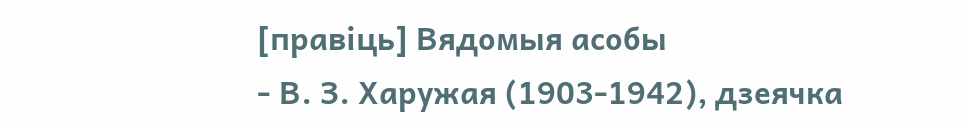[правіць] Вядомыя асобы
- В. З. Харужая (1903-1942), дзеячка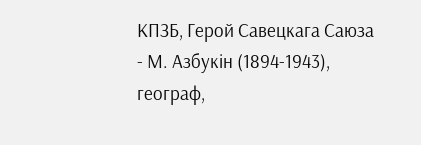КПЗБ, Герой Савецкага Саюза
- М. Азбукін (1894-1943), географ,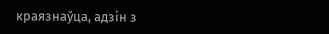краязнаўца, адзін з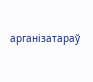арганізатараў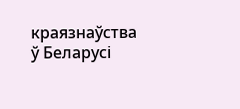краязнаўства ў Беларусі